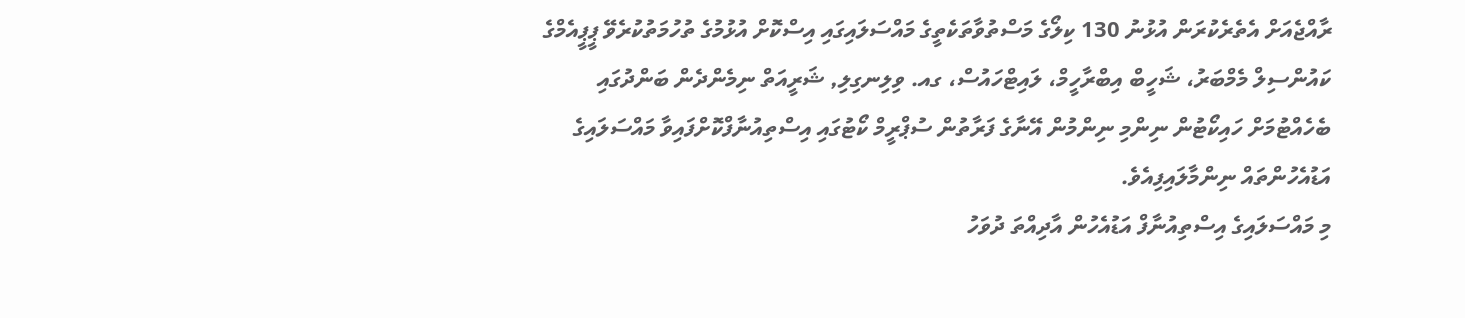ރާއްޖެއަށް އެތެރެކުރަން އުޅުނު 130 ކިލޯގެ މަސްތުވާތަކެތީގެ މައްސަލައިގައި އިސްކޮށް އުޅުމުގެ ތުހުމަތުކުރެވޭ ޕީޕީއެމްގެ ކައުންސިލް މެމްބަރު، ޝަހީބް އިބްރާހީމް، ލައިޓްހައުސް، ގއ. ވިލިނގިލި, ޝަރީއަތް ނިމެންދެން ބަންދުގައި ބެހެއްޓުމަށް ހައިކޯޓުން ނިންމި ނިންމުން އޭނާގެ ފަރާތުން ސުޕްރީމް ކޯޓުގައި އިސްތިއުނާފްކޮށްފައިވާ މައްސަލައިގެ އަޑުއެހުންތައް ނިންމާލައިފިއެވެ.
މި މައްސަލައިގެ އިސްތިއުނާފް އަޑުއެހުން އާދިއްތަ ދުވަހު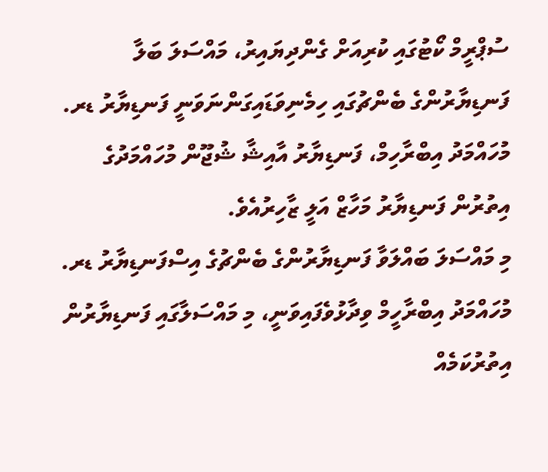ސުޕްރީމް ކޯޓުގައި ކުރިއަށް ގެންދިޔައިރު، މައްސަލަ ބަލާ ފަނޑިޔާރުންގެ ބެންޗުގައި ހިމެނިވަޑައިގަންނަވަނީ ފަނޑިޔާރު ޑރ. މުހައްމަދު އިބްރާހިމް، ފަނޑިޔާރު އާއިޝާ ޝުޖޫން މުހައްމަދުގެ އިތުރުން ފަނޑިޔާރު މަހާޒް އަލީ ޒާހިރުއެވެ.
މި މައްސަލަ ބައްލަވާ ފަނޑިޔާރުންގެ ބެންޗުގެ އިސްފަނޑިޔާރު ޑރ. މުހައްމަދު އިބްރާހީމް ވިދާޅުވެފައިވަނީ، މި މައްސަލާގައި ފަނޑިޔާރުން އިތުރުކަމެއް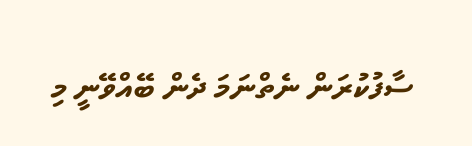ސާފުކުރަން ނެތްނަމަ ދެން ބޭއްވޭނީ މި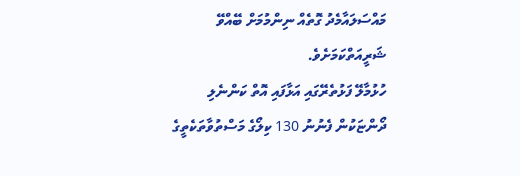މައްސަލައާމެދު ގޮތެއް ނިންމުމަށް ބޭއްވޭ ޝަރީއަތްކަމަށެވެ.
ހުޅުމާލޭ ފަޅުތެރޭގައި އަޅާފައި އޮތް ކަންނެލި ދޯންޏަކުން ފެނުނު 130 ކިލޯގެ މަސްތުވާތަކެތީގެ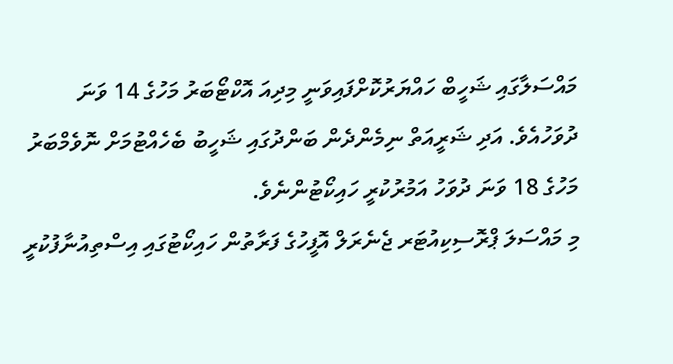މައްސަލާގައި ޝަހީބް ހައްޔަރުކޮށްފައިވަނީ މިދިއަ އޮކްޓޯބަރު މަހުގެ 14 ވަނަ ދުވަހުއެވެ. އަދި ޝަރީއަތް ނިމެންދެން ބަންދުގައި ޝަހީބު ބެހެއްޓުމަށް ނޮވެމްބަރު މަހުގެ 18 ވަނަ ދުވަހު އަމުރުކުރީ ހައިކޯޓުންނެވެ.
މި މައްސަލަ ޕްރޮސިކިއުޓަރ ޖެނެރަލް އޮފީހުގެ ފަރާތުން ހައިކޯޓުގައި އިސްތިއުނާފުކުރީ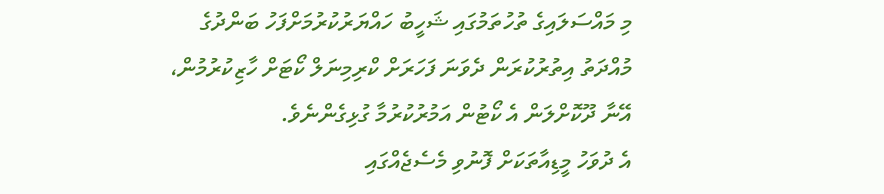މި މައްސަލައިގެ ތުހުތަމުގައި ޝަހީބު ހައްޔަރުކުރުމަށްފަހު ބަންދުގެ މުއްދަތު އިތުރުކުރަން ދެވަނަ ފަހަރަށް ކްރިމިނަލް ކޯޓަށް ހާޒިކުރުމުން، އޭނާ ދޫކޮށްލަން އެ ކޯޓުން އަމުރުކުރުމާ ގުޅިގެންނެވެ.
އެ ދުވަހު މީޑިއާތަކަށް ފޮނުވި މެސެޖެއްގައި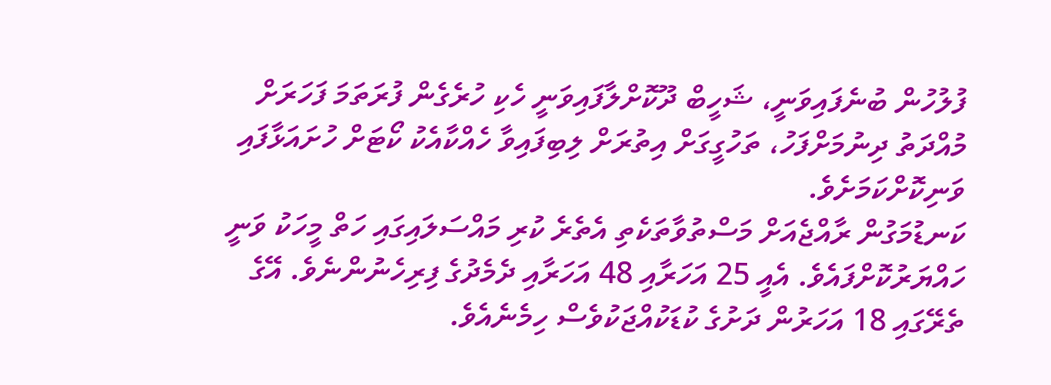ފުލުހުން ބުނެފައިވަނީ، ޝަހީބް ދޫކޮށްލާފައިވަނީ ހެކި ހުރެގެން ފުރަތަމަ ފަހަރަށް މުއްދަތު ދިނުމަށްފަހު، ތަހުގީގަށް އިތުރަށް ލިބިފައިވާ ހެއްކާއެކު ކޯޓަށް ހުށައަޅާފައި ވަނިކޮށްކަމަށެވެ.
ކަނޑުމަގުން ރާއްޖެއަށް މަސްތުވާތަކެތި އެތެރެ ކުރި މައްސަލައިގައި ހަތް މީހަކު ވަނީ ހައްޔަރުކޮށްފައެވެ. އެއީ 25 އަހަރާއި 48 އަހަރާއި ދެމެދުގެ ފިރިހެނުންނެވެ. އޭގެ ތެރޭގައި 18 އަހަރުން ދަށުގެ ކުޑަކުއްޖަކުވެސް ހިމެނެއެވެ.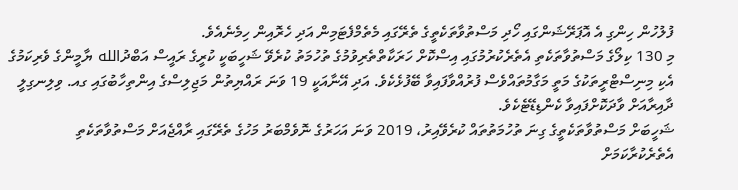ފުލުހުން ހިންގި އެ އޮޕަރޭޝަންގައި ހޯދި މަސްތުވާތަކެތީގެ ތެރޭގައި މެތެމްފެޓަމިން އަދި ހެރޮއިން ހިމެނެއެވެ.
މި 130 ކިލޯގެ މަސްތުވާތަކެތި އެތެރެކުރުމުގައި އިސްކޮށް ހަރަކާތްތެރިވުމުގެ ތުހުމަތު ކުރެވޭ ޝަހީބަކީ ކުރީގެ ރައީސް އަބްދުالله ޔާމީންގެ ވެރިކަމުގެ އެކި މިނިސްޓްރީތަކުގެ މަތީ މަގާމުތައްވެސް ފުރުއްވާފައިވާ ބޭފުޅެކެވެ. އަދި އޭނާއަކީ 19 ވަނަ ރައްޔިތުން މަޖިލިސްގެ އިންތިހާބުގައި ގއ. ވިލިނގިލީ ދާއިރާއަށް ވާދަކޮށްފައިވާ ކެންޑިޑޭޓެކެވެ.
ޝަހީބަށް މަސްތުވާތަކެތީގެ ގިނަ ތުހުމަތުތައް ކުރެވޭއިރު، 2019 ވަނަ އަހަރުގެ ނޮވެމްބަރު މަހުގެ ތެރޭގައި ރާއްޖެއަށް މަސްތުވާތަކެތި އެތެރެކުރާކަމަށް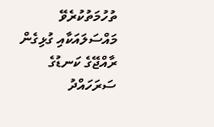ތުހުމަތުކުރެވޭ މައްސަލައަކާއި ގުޅިގެން ރާއްޖޭގެ ކަނޑުގެ ސަރަހައްދު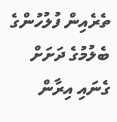ތެރެއިން ފުލުހުންގެ ބެލުމުގެ ދަށަށް ގެނައި އިރާން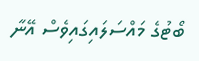ބޯޓުގެ މައްސަލައިގައިވެސް އޭނާ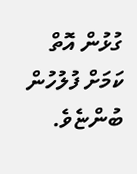ގުޅުން އޮތް ކަމަށް ފުލުހުން ބުންޏެވެ.